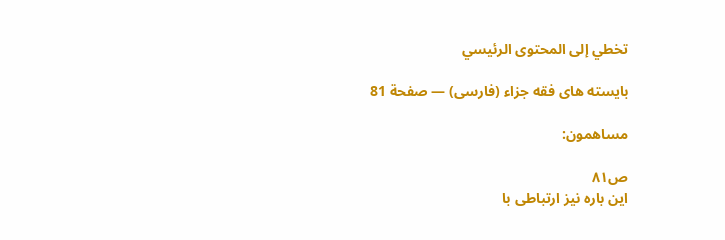تخطي إلى المحتوى الرئيسي

بايسته هاى فقه جزاء (فارسى) — صفحة 81

مساهمون:

ص٨١
اين باره نيز ارتباطى با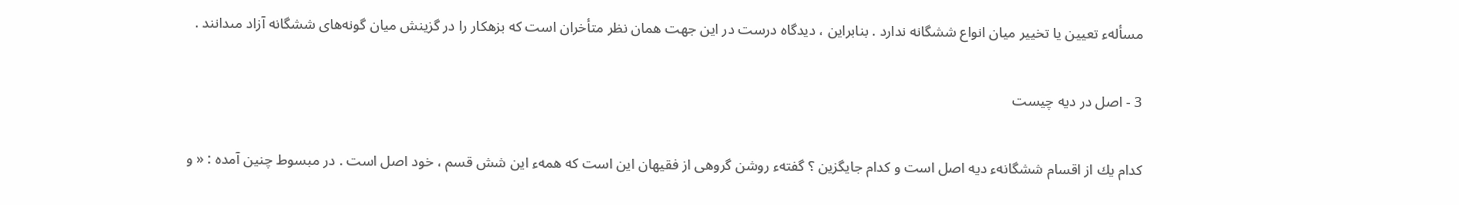مسألهء تعيين يا تخيير ميان انواع ششگانه ندارد . بنابراين ، ديدگاه درست در اين جهت همان نظر متأخران است كه بزهكار را در گزينش ميان گونه‌هاى ششگانه آزاد مىدانند .

3 - اصل در ديه چيست

كدام يك از اقسام ششگانهء ديه اصل است و كدام جايگزين ؟ گفتهء روشن گروهى از فقيهان اين است كه همهء اين شش قسم ، خود اصل است . در مبسوط چنين آمده : « و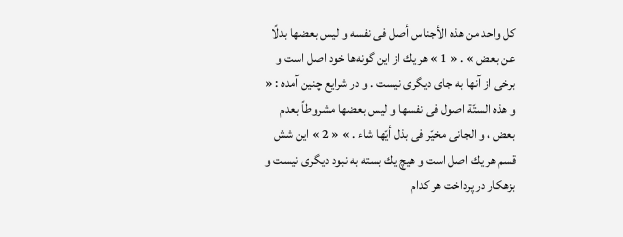كل واحد من هذه الأجناس أصل فى نفسه و ليس بعضها بدلًا عن بعض » . « 1 » هر يك از اين گونه‌ها خود اصل است و برخى از آنها به جاى ديگرى نيست . و در شرايع چنين آمده : « و هذه الستّة اصول فى نفسها و ليس بعضها مشروطاً بعدم بعض ، و الجانى مخيّر فى بذل أيّها شاء . » « 2 » اين شش قسم هر يك اصل است و هيچ يك بسته به نبود ديگرى نيست و بزهكار در پرداخت هر كدام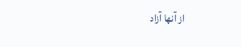از آنها آزاد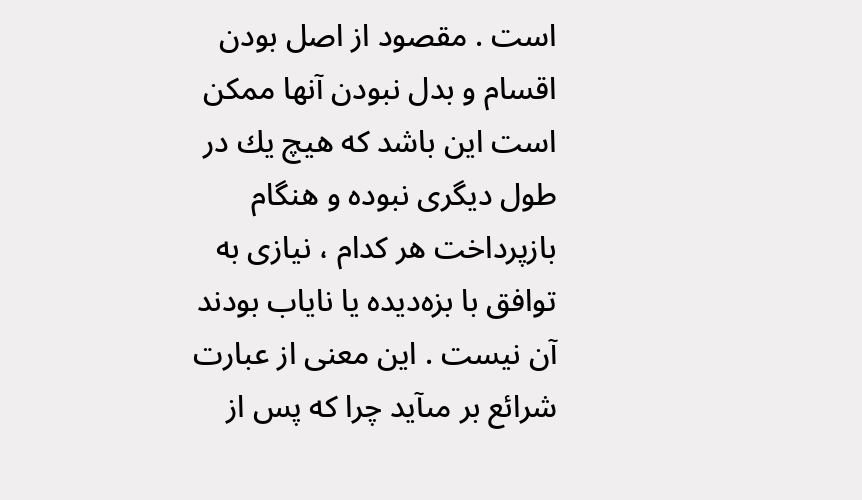است . مقصود از اصل بودن اقسام و بدل نبودن آنها ممكن است اين باشد كه هيچ يك در طول ديگرى نبوده و هنگام بازپرداخت هر كدام ، نيازى به توافق با بزه‌ديده يا ناياب بودند آن نيست . اين معنى از عبارت شرائع بر مىآيد چرا كه پس از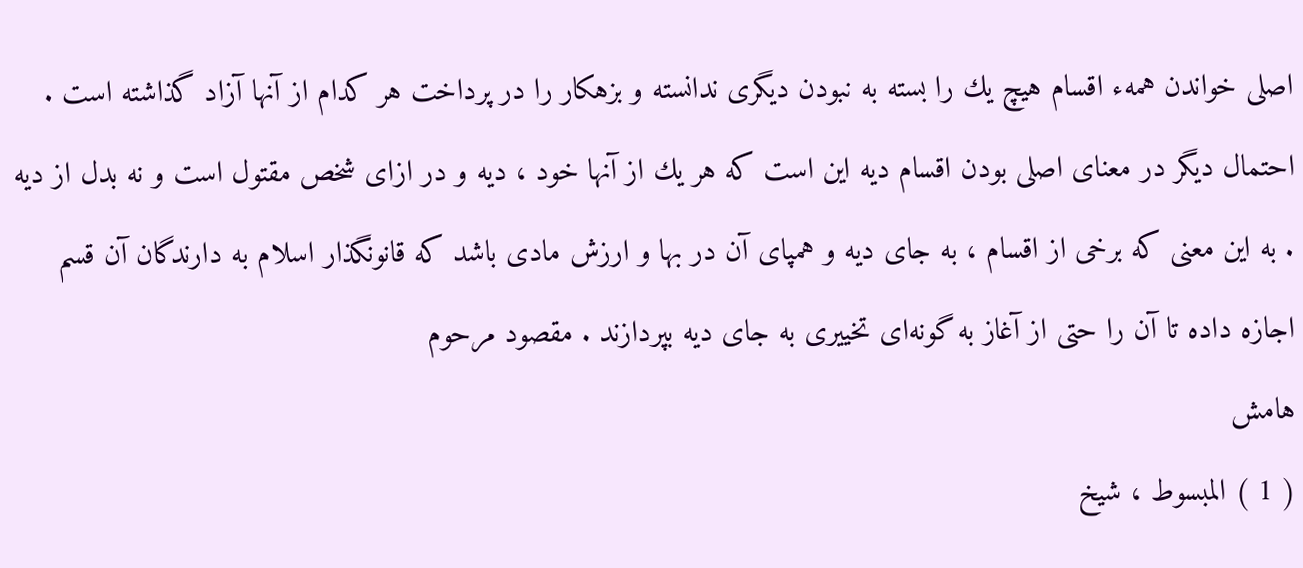اصلى خواندن همهء اقسام هيچ يك را بسته به نبودن ديگرى ندانسته و بزهكار را در پرداخت هر كدام از آنها آزاد گذاشته است . احتمال ديگر در معناى اصلى بودن اقسام ديه اين است كه هر يك از آنها خود ، ديه و در ازاى شخص مقتول است و نه بدل از ديه . به اين معنى كه برخى از اقسام ، به جاى ديه و همپاى آن در بها و ارزش مادى باشد كه قانونگذار اسلام به دارندگان آن قسم اجازه داده تا آن را حتى از آغاز به گونه‌اى تخييرى به جاى ديه بپردازند . مقصود مرحوم
هامش
( 1 ) المبسوط ، شيخ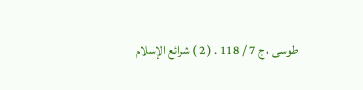طوسى ، ج 7 / 118 . ( 2 ) شرائع الإسلام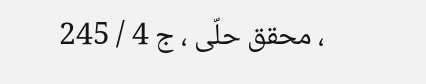، محقق حلّى ، ج 4 / 245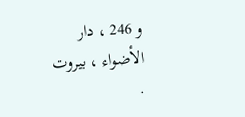و 246 ، دار الأضواء ، بيروت .